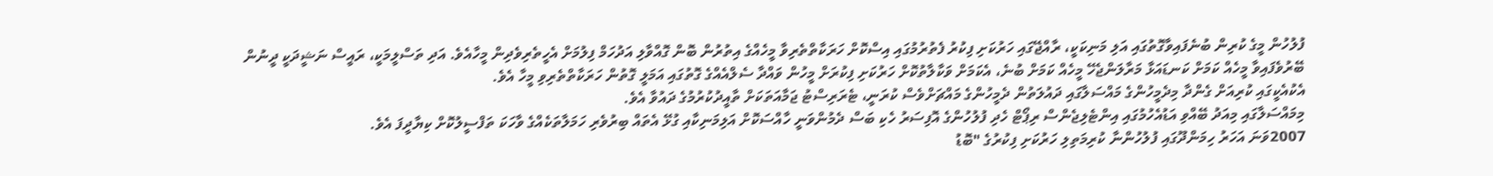ފުލުހުން މީގެ ކުރިން ބުނެފައިވާގޮތުގައި އަލި މަނިކަކީ، ރާއްޖޭގައި ހަރުކަށި ފިކުރު ފެތުރުމުގައި އިސްކޮށް ހަރަކާތްތެރިވާ މީހެއްގެ އިތުރުން ބޮން ގޮއްވާލި އަދުހަމް ފިލުމަށް އެހީތެރިވެދިން މީހާއެވެ. އަދި ތަސްލީމަކީ، ރައީސް ނަޝީދަކީ ދީނުން ބޭރުވެފައިވާ މީހެއް ކަމަށް ކަނޑައަޅާ މަރާލަންޖެހޭ މީހެއް ކަމަށް ބުނެ، އެކަމަށް ވަކާލާތުކޮށް ހަރުކަށި ފިކުރަށް މީހުން ވައްދާ ސެލްއެއްގެ ގޮތުގައި އަމަލީ ގޮތުން ހަރަކާތްތެރިވި މީހާ އެވެ.
އެކުއެކީގައި ކުރިއަށް ގެންދާ މިދެމީހުންގެ މައްސަލާގައި ދައުލަތުން ދެމީހުންގެ މައްޗަށްވެސް ކުރަނީ، ޓެރަރިސްޓު ޖަމާއަތަކަށް ތާއީދުކުރުމުގެ ދައުވާ އެވެ.
މިމައްސަލާގައި މިއަދު ބޭއްވި އަޑުއެހުމުގައި އިންޓެލިޖެންސް ރިޕޯޓް ހެދި ފުލުހުންގެ އޮފިސަރު ހެކި ބަސް ދެމުންވަނީ ހާއްސަކޮށް އަލިމަނިކާއި ގުޅޭ އެތައް ބިރުވެރި ހަމަލާތަކެއްގެ ވާހަކަ ތަފްސީލުކޮށް ކިޔާދީފަ އެވެ.
2007ވަނަ އަހަރު ހިމަންދޫގައި ފުލުހުންނާ ކުރިމަތިލި ހަރުކަށި ފިކުރުގެ "ބޮޑު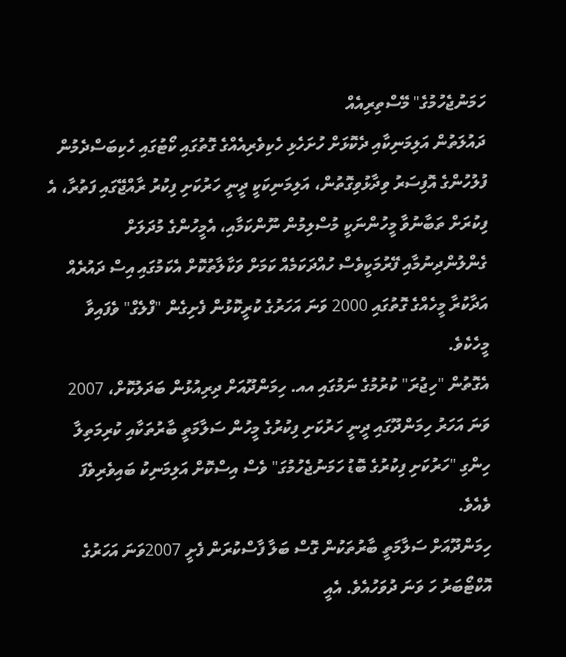ހަމަނުޖެހުމުގެ" މޭސްތިރިއެއް
ދައުލަތުން އަލިމަނިކާއި ދެކޮޅަށް ހުށަހެޅި ހެކިވެރިއެއްގެ ގޮތުގައި ކޯޓުގައި ހެކިބަސްދެމުން ފުލުހުންގެ އޮފިސަރު ވިދާޅުވިގޮތުން، އަލިމަނިކަކީ ދީނީ ހަރުކަށި ފިކުރު ރާއްޖޭގައި ފަތުރާ، އެ ފިކުރަށް ތަބާނުވާ މީހުންނަކީ މުސްލިމުން ނޫންކަމާއި، އެމީހުންގެ މުދަލަށް ގެންލުންދިނުމާއި ފޭރުމަކީވެސް ހުއްދަކަމެއް ކަމަށް ވަކާލާތުކޮށް އެކަމުގައި އިސް ދައުރެއް އަދާކުރާ މީހެއްގެ ގޮތުގައި 2000 ވަނަ އަހަރުގެ ކުރީކޮޅުން ފެށިގެން "ފްލެގް" ވެފައިވާ މީހެކެވެ.
އެގޮތުން "ހިޖުރަ" ކުރުމުގެ ނަމުގައި އއ. ހިމަންދޫއަށް ދިރިއުޅުން ބަދަލުކޮށް، 2007 ވަނަ އަހަރު ހިމަންދޫގައި ދީނީ ހަރުކަށި ފިކުރުގެ މީހުން ސަލާމަތީ ބާރުތަކާއި ކުރިމަތިލާ ހިންގި "ހަރުކަށި ފިކުރުގެ ބޮޑު ހަމަނުޖެހުމުގަ" ވެސް އިސްކޮށް އަލިމަނިކު ބައިވެރިވެފަ ވެއެވެ.
ހިމަންދޫއަށް ސަލާމަތީ ބާރުތަކުން ގޮސް ބަލާ ފާސްކުރަން ފެށީ 2007ވަނަ އަހަރުގެ އޮކްޓޯބަރު ހަ ވަނަ ދުވަހުއެވެ. އެއީ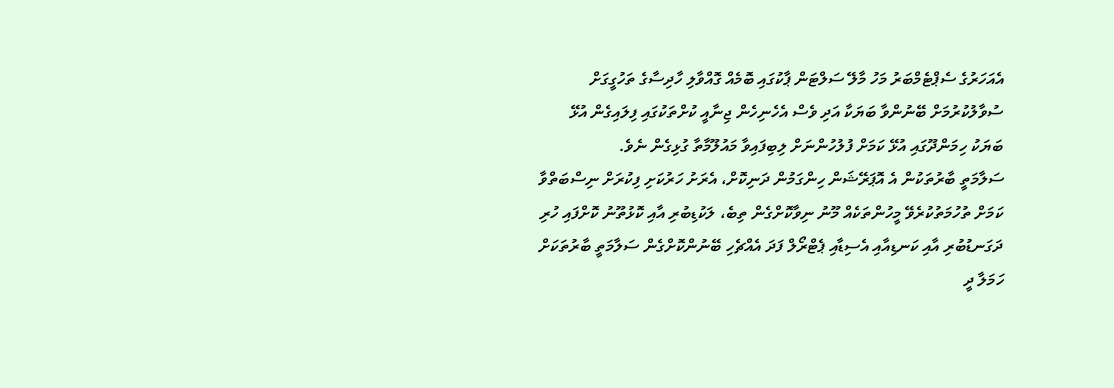އެއަހަރުގެ ސެޕްޓެމްބަރު މަހު މާލޭ ސަލްޓަން ޕާކުގައި ބޮމެއް ގޮއްވާލި ހާދިސާގެ ތަހުގީގަށް ސުވާލުކުރުމަށް ބޭނުންވާ ބަޔަކާ އަދި ވެސް އެހެނިހެން ޖިނާއީ ކުށްތަކުގައި ފިލައިގެން އުޅޭ ބަޔަކު ހިމަންދޫގައި އުޅޭ ކަމަށް ފުލުހުންނަށް ލިބިފައިވާ މައުލޫމާތާ ގުޅިގެން ނެވެ.
ސަލާމަތީ ބާރުތަކުން އެ އޮޕަރޭޝަން ހިންގަމުން ދަނިކޮށް، އެރަށު ހަރުކަށި ފިކުރަށް ނިސްބަތްވާ ކަމަށް ތުހުމަތުކުރެވޭ މީހުންތަކެއް މޫނު ނިވާކޮށްގެން ތިބެ، ލަކުޑިބުރި އާއި ކޮޅުތޫނު ކޮށްފައި ހުރި ދަގަނޑުބުރި އާއި ކަނޑިއާއި އެސިޑާއި ޕެޓްރޯލް ފަދަ އެއްޗެހި ބޭނުންކޮށްގެން ސަލާމަތީ ބާރުތަކަށް ހަމަލާ ދީ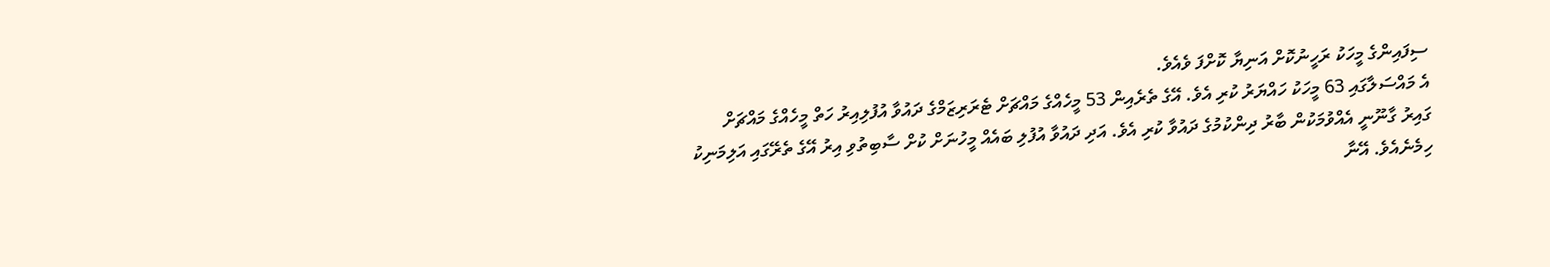ސިފައިންގެ މީހަކު ރަހީނުކޮށް އަނިޔާ ކޮށްފަ ވެއެވެ.
އެ މައްސަލާގައި 63 މީހަކު ހައްޔަރު ކުރި އެވެ. އޭގެ ތެރެއިން 53 މީހެއްގެ މައްޗަށް ޓެރަރިޒަމްގެ ދައުވާ އުފުލިއިރު ހަތް މީހެއްގެ މައްޗަށް ގައިރު ގާނޫނީ އެއްވުމަކުން ބާރު ދިންކުމުގެ ދައުވާ ކުރި އެވެ. އަދި ދައުވާ އުފުލި ބައެއް މީހުނަށް ކުށް ސާބިތުވި އިރު އޭގެ ތެރޭގައި އަލިމަނިކު ހިމެނެއެވެ. އޭނާ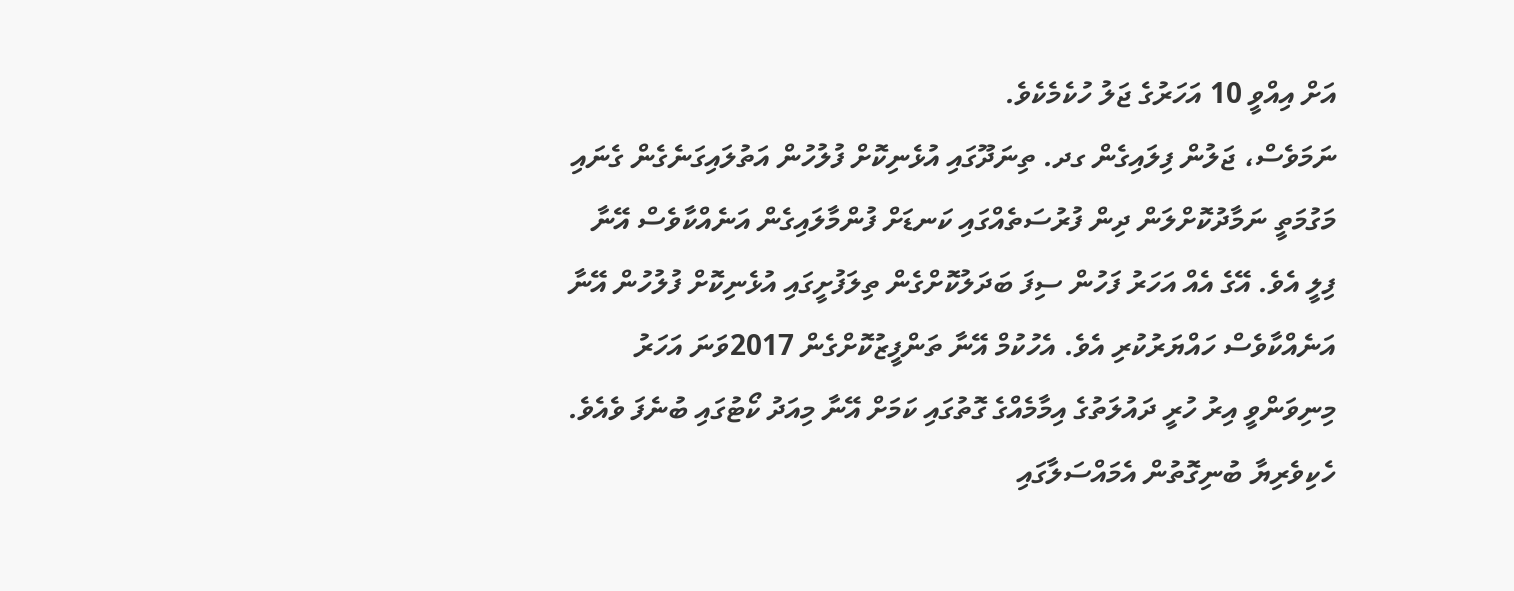އަށް އިއްވީ 10 އަހަރުގެ ޖަލު ހުކެމެކެވެ.
ނަމަވެސް، ޖަލުން ފިލައިގެން ގދ. ތިނަދޫގައި އުޅެނިކޮށް ފުލުހުން އަތުލައިގަނެގެން ގެނައި މަގުމަތީ ނަމާދުކޮށްލަން ދިން ފުރުސަތެއްގައި ކަނޑަށް ފުންމާލައިގެން އަނެއްކާވެސް އޭނާ ފިލީ އެވެ. އޭގެ އެއް އަހަރު ފަހުން ސިފަ ބަދަލުކޮށްގެން ތިލަފުށީގައި އުޅެނިކޮށް ފުލުހުން އޭނާ އަނެއްކާވެސް ހައްޔަރުކުރި އެވެ. އެހުކުމް އޭނާ ތަންފީޒުކޮށްގެން 2017ވަނަ އަހަރު މިނިވަންވީ އިރު ހުރީ ދައުލަތުގެ އިމާމެއްގެ ގޮތުގައި ކަމަށް އޭނާ މިއަދު ކޯޓުގައި ބުނެފަ ވެއެވެ.
ހެކިވެރިޔާ ބުނިގޮތުން އެމައްސަލާގައި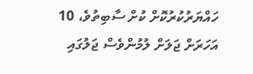ހައްޔަރުކުރުކޮށް ކުށް ސާބިތުވެ، 10 އަހަރަށް ޖަލަށް ލުމުންވެސް ޖަލުގައި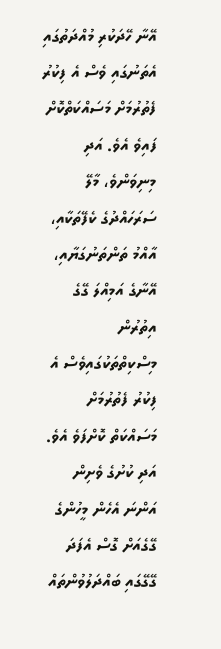އޭނާ ހޭދަކުރި މުއްދަތުގައި އެތަނުގައި ވެސް އެ ފިކުރު ފެތުރުމަށް މަސައްކަތްކޮށް ފައިވެ އެވެ. އަދި މިނިވަންވެ، މާލޭ ސަރަހައްދުގެ ކެފޭތަކާއި، އާއްމު ތަންތަނުގަޔާއި، އޭނާގެ އަމިއްލަ ގޭގެ އިތުރުން މިސްކިތްތަކުގައިވެސް އެ ފިކުރު ފެތުރުމަށް މަސައްކަތް ކޮށްފަވެ އެވެ.
އަދި ކުށުގެ ވެށިން އަންނަ އެހެން މީހުންގެ ގޭގެއަށް ގޮސް އެފަދަ ގޭގޭގައި ބައްދަލުވުންތައް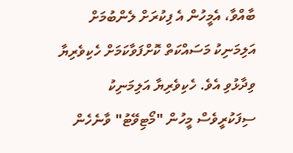ބާއްވާ، އެމީހުން އެ ފިކުރަށް ލެންބުމަށް އަލިމަނިކު މަސައްކަތް ކޮށްފަވާކަމަށް ހެކިވެރިޔާ ވިދާޅުވި އެވެ. ހެކިވެރިޔާ އަލިމަނިކު ސިފަކުރީވެސް މީހުން "މޯޓިވޭޓު" ވާނެހެން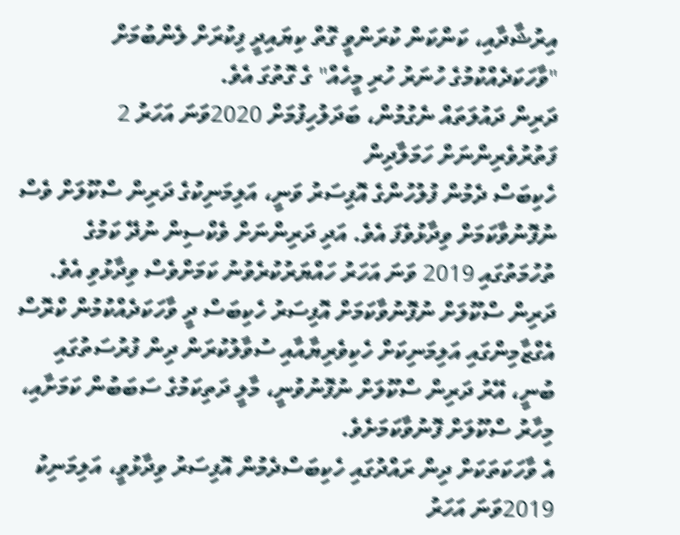އިރުޝާދާއި، ކަންކަން ކުރަންވީ ގޮތް ކިޔައިދީ ފިކުރަށް ލެންބުމަށް "ވާހަކަދެއްކުމުގެ ހުނަރު ހުރި މީހެއް" ގެ ގޮތުގަ އެވެ.
ދަރިން ދައުލަތައް ނެގުމުން، ބަދަލުހިފުމަށް 2020ވަނަ އަހަރު 2 ފަތުރުވެރިންނަށް ހަމަލާދިން
ހެކިބަސް ދެމުން ފުލުހުންގެ އޮފިސަރު ވަނީ، އަލިމަނިކުގެ ދަރިން ސްކޫލަށް ވެސް ނުފޮނުވާކަމަށް ވިދާޅުވެފަ އެވެ. އަދި ދަރިންނަށް ވެކްސިން ނުދޭ ކަމުގެ ތުހުމަތުގައި 2019 ވަނަ އަހަރު ހައްޔަރުކުރެވުނު ކަމަށްވެސް ވިދާޅުވި އެވެ.
ދަރިން ސްކޫލަށް ނުފޮނުވާކަމަށް އޮފިސަރު ހެކިބަސް ދީ ވާހަކަދެއްކުމުން ކްރޮސް އެގްޒާމިންގައި އަލިމަނިކަށް ހެކިވެރިޔާއާއި ސުވާލުކުރަން ދިން ފުރުސަތުގައި ބުނީ، އޭރު ދަރިން ސްކޫލަށް ނުފޮނުވުނީ، މާލީ ދަތިކަމުގެ ސަބަބުން ކަމަށާއި، މިހާރު ސްކޫލަށް ފޮނުވާކަމަށެވެ.
އެ ވާހަކަތަކަށް ދިން ރައްދުގައި ހެކިބަސްދެމުން އޮފިސަރު ވިދާޅުވީ، އަލިމަނިކު 2019ވަނަ އަހަރު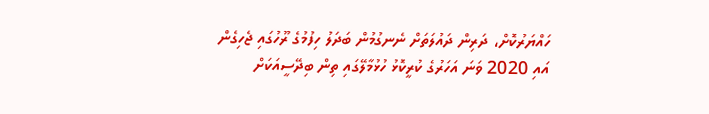ހައްޔަރުކޮށް، ދަރިން ދައުލަތަށް ނެނގުމުން ބަދަލު ހިފުމުގެ ރޫހުގައި ޖެހިގެން އައި 2020 ވަނަ އަހަރުގެ ކުރީކޮޅު ހުޅުމާލޭގައި ތިން ބިދޭސީއަކަށް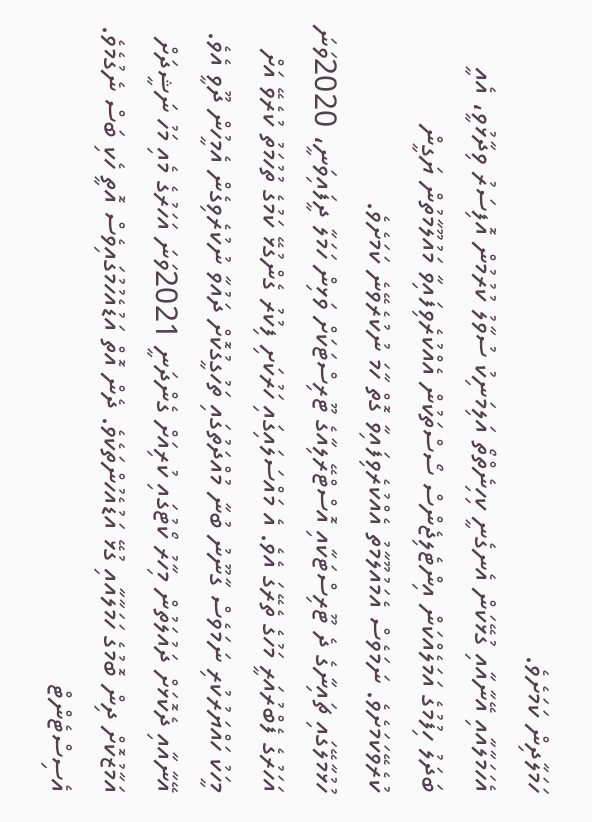ހަމަލާދިން ކަމަށެވެ.
އެހަމަލާއާއި އޭނާއާއި ގުޅޭކަން އެނގެނީ ކިހިނެތްތޯ އަލިމަނިކު ސުވާލު ކުރުމުން އޮފިސަރު ވިދާޅުވީ، އެއީ ބަދަލު ހިފުމުގެ އަމަލެއްކަން އިންޓެލިޖެންސް ސޯސްތަކުން އެއްކުރެވިފައިވާ މައުލޫމާތުން ޔަގީން ކުރެވޭކަމަށެވެ. ނަމަވެސް އެމައުލޫމާތު އެއްކުރެވިފައިވާ ގޮތް ހާމަ ނުކުރެވޭނެ ކަމަށެވެ.
ހުޅުމާލޭގައި ޗައިނާގެ ދެ ޓޫރިސްޓަކާއި އޮސްޓްރޭލިއާގެ ޓޫރިސްޓަކަށް ވަޅިން ހަމަލާ ދީފައިވަނީ، 2020ވަނަ އަހަރުގެ ފެބްރުއަރީ މަހުގެ ތެރޭގަ އެވެ. އެ މައްސަލައިގައި ހަރުކަށި ފިކުރު ގެންގުޅޭ ކަމުގެ ތުހުމަތު ކުރެވޭ އަށް މީހަކު ހައްޔަރުކުރި ނަމަވެސް ގާނޫނު ބުނާ މުއްދަތުގައި ތަހުގީގުކޮށް ދައުވާ ނުކުރެވިގެން އެމީހުން ދޫވީ އެވެ.
އޭނާއާއި ދެކޮޅަށް ދައުލަތުން މިހާރު ކޯޓުގައި ކުރިއަށް ގެންދަނީ 2021ވަނަ އަހަރުގެ މެއި މަހު ނަޝީދަށް އަމާޒުކޮށް ދިން ބޮމުގެ ހަމަލާއާއި ގުޅޭ އަޑުއެހުންތަކެވެ. ދެން އޮތް އަޑުއެހުމުގައިވެސް އޮތީ ހެކި ބަސް ނެގުމެވެ.
އެސިސްޓެންޓް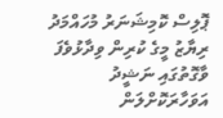ޕޮލިސް ކޮމިޝަނަރު މުހައްމަދު ރިޔާޒު މީގެ ކުރިން ވިދާޅުވެފަ ވާގޮތުގައި ނަޝީދު އަވަހާރަކޮށްލަން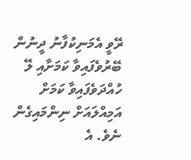ރޭވީ އެމަނިކުފާނު ދީނުން ބޭރުވެފައިވާ ކަމަށާއި ލޭ ހުއްދަވެފައިވާ ކަމަށް އަމިއްލައަށް ނިންމައިގެން ނެވެ. އެ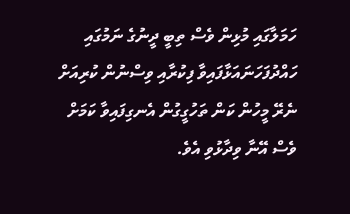ހަމަލާގައި މުޅިން ވެސް ތިބީ ދީނުގެ ނަމުގައި ހައްދުފަހަނައަޅާފައިވާ ފިކުރާއި ވިސްނުން ކުރިއަށް ނެރޭ މީހުން ކަން ތަހުގީގުން އެނގިފައިވާ ކަމަށް ވެސް އޭނާ ވިދާޅުވި އެވެ.